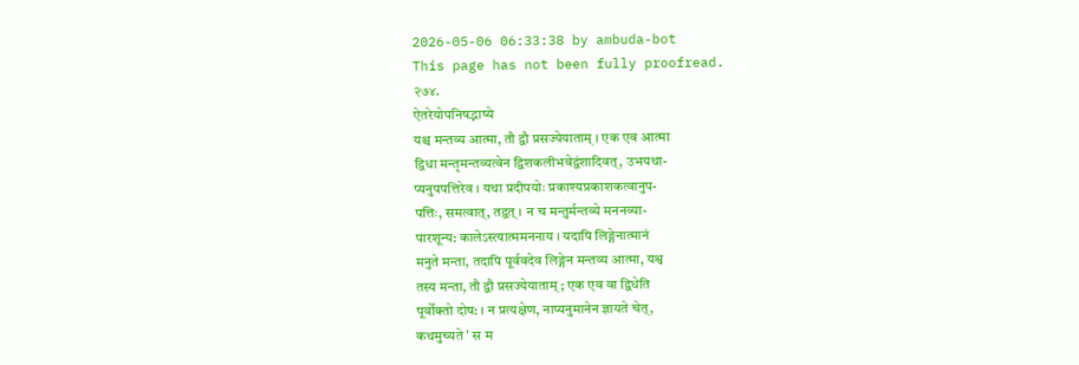2026-05-06 06:33:38 by ambuda-bot
This page has not been fully proofread.
२७४.
ऐतरेयोपनिषद्भाष्ये
यश्च मन्तव्य आत्मा, तौ द्वौ प्रसज्येयाताम् । एक एव आत्मा
द्विधा मन्तृमन्तव्यत्वेन द्विशकलीभवेद्वंशादिवत्, उभयथा-
प्यनुपपत्तिरेव । यथा प्रदीपयोः प्रकाश्यप्रकाशकत्वानुप-
पत्तिः, समत्वात्, तद्वत् । न च मन्तुर्मन्तव्ये मननव्या-
पारशून्य: कालेऽस्त्यात्ममननाय । यदापि लिङ्गेनात्मानं
मनुते मन्ता, तदापि पूर्ववदेव लिङ्गेन मन्तव्य आत्मा, यश्व
तस्य मन्ता, तौ द्वौ प्रसज्येयाताम् ; एक एव वा द्विधेति
पूर्वोक्तो दोष: । न प्रत्यक्षेण, नाप्यनुमानेन ज्ञायते चेत्,
कथमुच्यते ' स म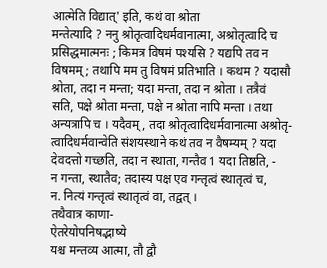आत्मेति विद्यात्' इति, कथं वा श्रोता
मन्तेत्यादि ? ननु श्रोतृत्वादिधर्मवानात्मा, अश्रोतृत्वादि च
प्रसिद्धमात्मनः ; किमत्र विषमं पश्यसि ? यद्यपि तव न
विषमम् ; तथापि मम तु विषमं प्रतिभाति । कथम ? यदासौ
श्रोता, तदा न मन्ता; यदा मन्ता, तदा न श्रोता । तत्रैवं
सति, पक्षे श्रोता मन्ता, पक्षे न श्रोता नापि मन्ता । तथा
अन्यत्रापि च । यदैवम्, तदा श्रोतृत्वादिधर्मवानात्मा अश्रोतृ-
त्वादिधर्मवान्वेति संशयस्थाने कथं तव न वैषम्यम् ? यदा
देवदत्तो गच्छति, तदा न स्थाता, गन्तैव 1 यदा तिष्ठति, -
न गन्ता, स्थातैव; तदास्य पक्ष एव गन्तृत्वं स्थातृत्वं च,
न. नित्यं गन्तृत्वं स्थातृत्वं वा, तद्वत् ।
तथैवात्र काणा-
ऐतरेयोपनिषद्भाष्ये
यश्च मन्तव्य आत्मा, तौ द्वौ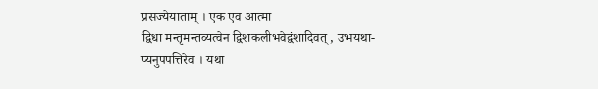प्रसज्येयाताम् । एक एव आत्मा
द्विधा मन्तृमन्तव्यत्वेन द्विशकलीभवेद्वंशादिवत्, उभयथा-
प्यनुपपत्तिरेव । यथा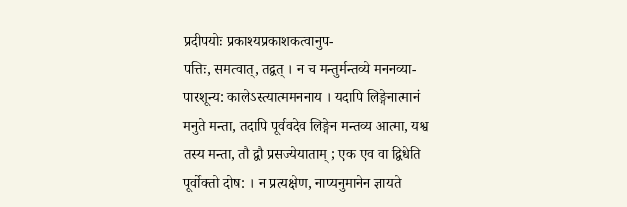प्रदीपयोः प्रकाश्यप्रकाशकत्वानुप-
पत्तिः, समत्वात्, तद्वत् । न च मन्तुर्मन्तव्ये मननव्या-
पारशून्य: कालेऽस्त्यात्ममननाय । यदापि लिङ्गेनात्मानं
मनुते मन्ता, तदापि पूर्ववदेव लिङ्गेन मन्तव्य आत्मा, यश्व
तस्य मन्ता, तौ द्वौ प्रसज्येयाताम् ; एक एव वा द्विधेति
पूर्वोक्तो दोष: । न प्रत्यक्षेण, नाप्यनुमानेन ज्ञायते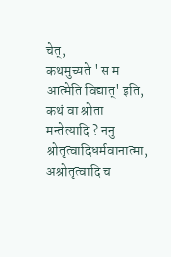चेत्,
कथमुच्यते ' स म आत्मेति विद्यात्' इति, कथं वा श्रोता
मन्तेत्यादि ? ननु श्रोतृत्वादिधर्मवानात्मा, अश्रोतृत्वादि च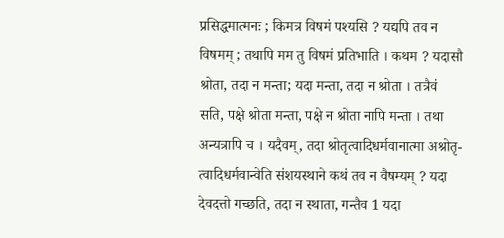प्रसिद्धमात्मनः ; किमत्र विषमं पश्यसि ? यद्यपि तव न
विषमम् ; तथापि मम तु विषमं प्रतिभाति । कथम ? यदासौ
श्रोता, तदा न मन्ता; यदा मन्ता, तदा न श्रोता । तत्रैवं
सति, पक्षे श्रोता मन्ता, पक्षे न श्रोता नापि मन्ता । तथा
अन्यत्रापि च । यदैवम्, तदा श्रोतृत्वादिधर्मवानात्मा अश्रोतृ-
त्वादिधर्मवान्वेति संशयस्थाने कथं तव न वैषम्यम् ? यदा
देवदत्तो गच्छति, तदा न स्थाता, गन्तैव 1 यदा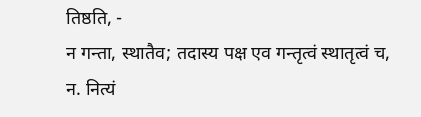तिष्ठति, -
न गन्ता, स्थातैव; तदास्य पक्ष एव गन्तृत्वं स्थातृत्वं च,
न. नित्यं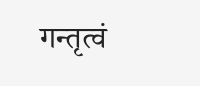गन्तृत्वं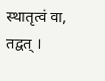स्थातृत्वं वा, तद्वत् ।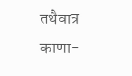तथैवात्र काणा-